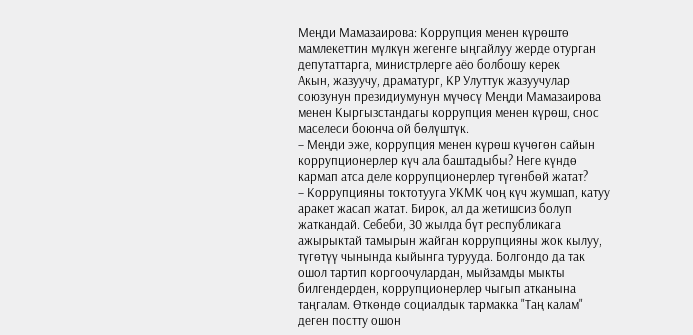Меңди Мамазаирова: Коррупция менен күрөштө мамлекеттин мүлкүн жегенге ыңгайлуу жерде отурган депутаттарга, министрлерге аёо болбошу керек
Акын, жазуучу, драматург, КР Улуттук жазуучулар союзунун президиумунун мүчөсү Меңди Мамазаирова менен Кыргызстандагы коррупция менен күрөш, снос маселеси боюнча ой бөлүштүк.
– Меңди эже, коррупция менен күрөш күчөгөн сайын коррупционерлер күч ала баштадыбы? Неге күндө кармап атса деле коррупционерлер түгөнбөй жатат?
– Коррупцияны токтотууга УКМК чоң күч жумшап, катуу аракет жасап жатат. Бирок, ал да жетишсиз болуп жаткандай. Себеби, З0 жылда бүт республикага ажырыктай тамырын жайган коррупцияны жок кылуу, түгөтүү чынында кыйынга турууда. Болгондо да так ошол тартип коргоочулардан, мыйзамды мыкты билгендерден, коррупционерлер чыгып атканына таңгалам. Өткөндө социалдык тармакка "Таң калам" деген постту ошон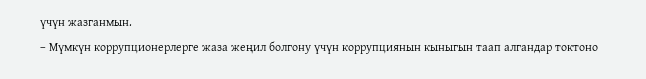үчүн жазганмын.
– Мүмкүн коррупционерлерге жаза жеңил болгону үчүн коррупциянын кыныгын таап алгандар токтоно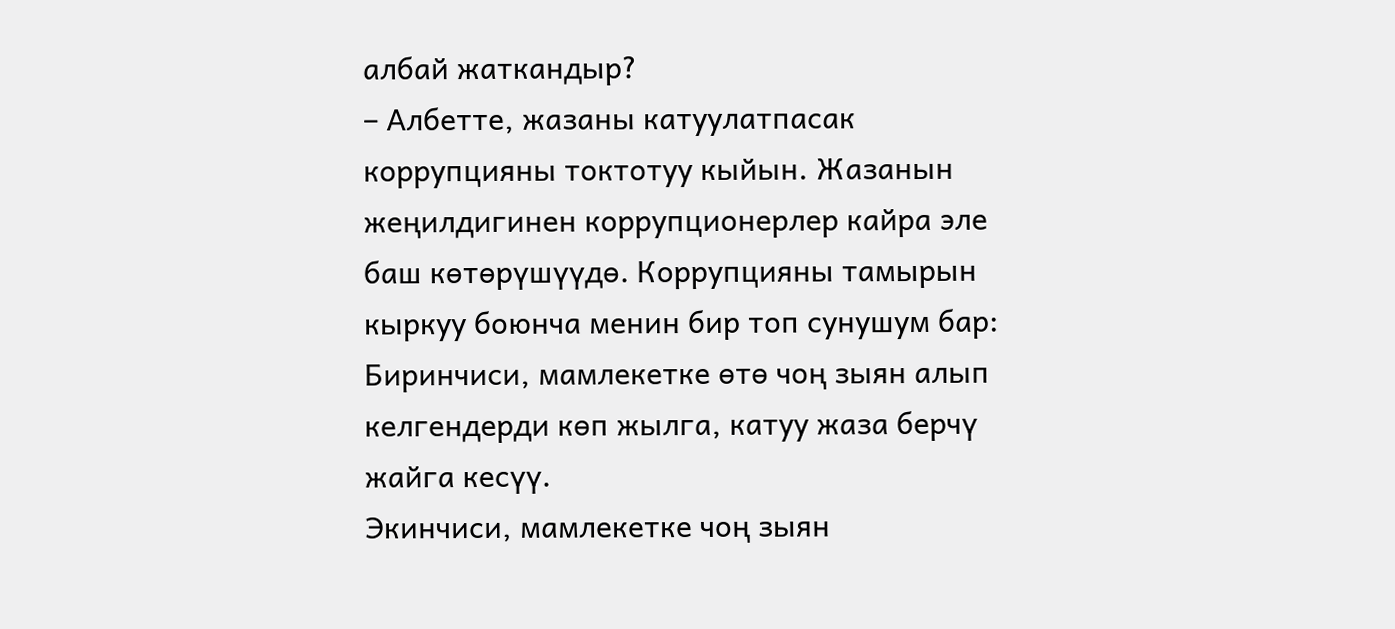албай жаткандыр?
– Албетте, жазаны катуулатпасак коррупцияны токтотуу кыйын. Жазанын жеңилдигинен коррупционерлер кайра эле баш көтөрүшүүдө. Коррупцияны тамырын кыркуу боюнча менин бир топ сунушум бар:
Биринчиси, мамлекетке өтө чоң зыян алып келгендерди көп жылга, катуу жаза берчү жайга кесүү.
Экинчиси, мамлекетке чоң зыян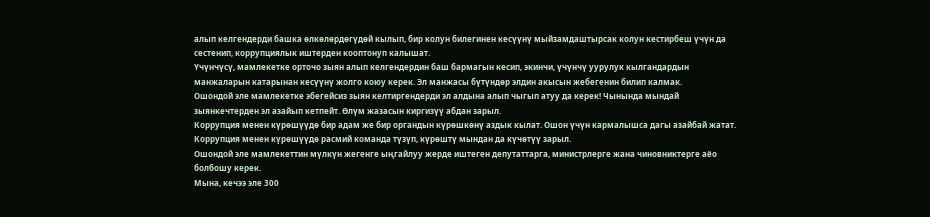алып келгендерди башка өлкөлөрдөгүдөй кылып, бир колун билегинен кесүүнү мыйзамдаштырсак колун кестирбеш үчүн да сестенип, коррупциялык иштерден кооптонуп калышат.
Үчүнчүсү, мамлекетке орточо зыян алып келгендердин баш бармагын кесип, экинчи, үчүнчү уурулук кылгандардын манжаларын катарынан кесүүнү жолго коюу керек. Эл манжасы бүтүндөр элдин акысын жебегенин билип калмак.
Ошондой эле мамлекетке эбегейсиз зыян келтиргендерди эл алдына алып чыгып атуу да керек! Чынында мындай зыянкечтерден эл азайып кетпейт. Өлүм жазасын киргизүү абдан зарыл.
Коррупция менен күрөшүүдө бир адам же бир органдын күрөшкөнү аздык кылат. Ошон үчүн кармалышса дагы азайбай жатат. Коррупция менен күрөшүүдө расмий команда түзүп, күрөштү мындан да күчөтүү зарыл.
Ошондой эле мамлекеттин мүлкүн жегенге ыңгайлуу жерде иштеген депутаттарга, министрлерге жана чиновниктерге аёо болбошу керек.
Мына, кечээ эле 300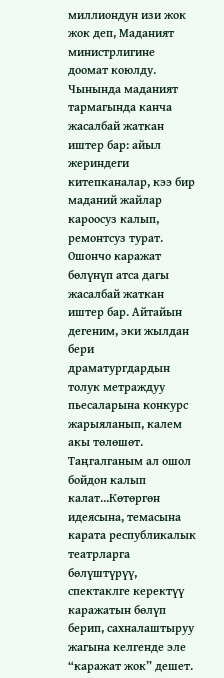миллиондун изи жок жок деп, Маданият министрлигине доомат коюлду. Чынында маданият тармагында канча жасалбай жаткан иштер бар: айыл жериндеги китепканалар, кээ бир маданий жайлар кароосуз калып, ремонтсуз турат.
Ошончо каражат бөлүнүп атса дагы жасалбай жаткан иштер бар. Айтайын дегеним, эки жылдан бери драматургдардын толук метраждуу пьесаларына конкурс жарыяланып, калем акы төлөшөт. Таңгалганым ал ошол бойдон калып калат...Көтөргөн идеясына, темасына карата республикалык театрларга бөлүштүрүү, спектаклге керектүү каражатын бөлүп берип, сахналаштыруу жагына келгенде эле “каражат жок” дешет.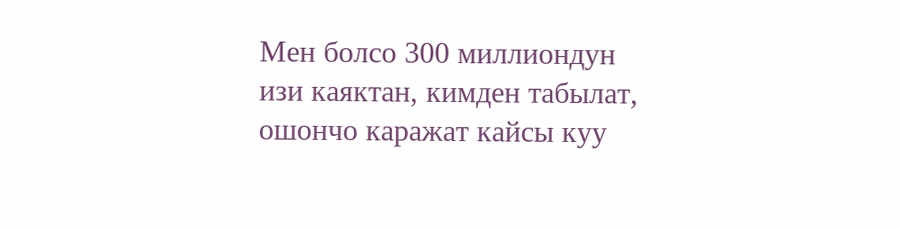Мен болсо 300 миллиондун изи каяктан, кимден табылат, ошончо каражат кайсы куу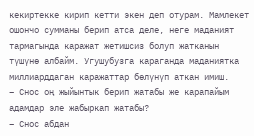кекиртекке кирип кетти экен деп отурам. Мамлекет ошончо сумманы берип атса деле, неге маданият тармагында каражат жетишсиз болуп жатканын түшүнө албайм. Угушубузга караганда маданиятка миллиарддаган каражаттар бөлүнүп аткан имиш.
– Снос оң жыйынтык берип жатабы же карапайым адамдар эле жабыркап жатабы?
– Снос абдан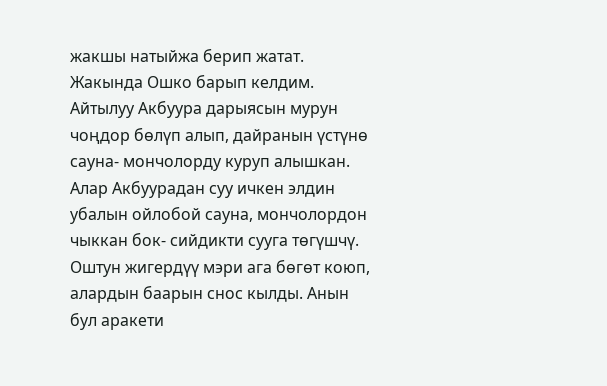жакшы натыйжа берип жатат. Жакында Ошко барып келдим. Айтылуу Акбуура дарыясын мурун чоңдор бөлүп алып, дайранын үстүнө сауна- мончолорду куруп алышкан. Алар Акбуурадан суу ичкен элдин убалын ойлобой сауна, мончолордон чыккан бок- сийдикти сууга төгүшчү.
Оштун жигердүү мэри ага бөгөт коюп, алардын баарын снос кылды. Анын бул аракети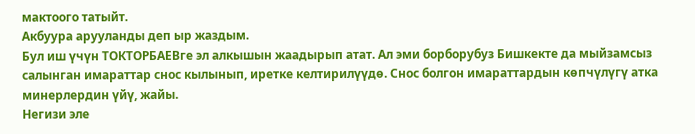мактоого татыйт.
Акбуура арууланды деп ыр жаздым.
Бул иш үчүн ТОКТОРБАЕВге эл алкышын жаадырып атат. Ал эми борборубуз Бишкекте да мыйзамсыз салынган имараттар снос кылынып, иретке келтирилүүдө. Снос болгон имараттардын көпчүлүгү атка минерлердин үйү, жайы.
Негизи эле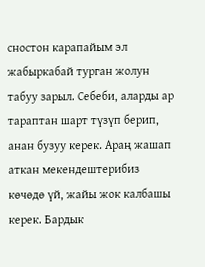сностон карапайым эл жабыркабай турган жолун табуу зарыл. Себеби, аларды ар тараптан шарт түзүп берип, анан бузуу керек. Араң жашап аткан мекендештерибиз көчөдө үй, жайы жок калбашы керек. Бардык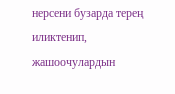нерсени бузарда терең иликтенип, жашоочулардын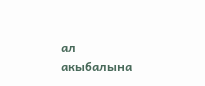ал акыбалына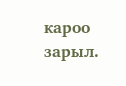кароо зарыл.